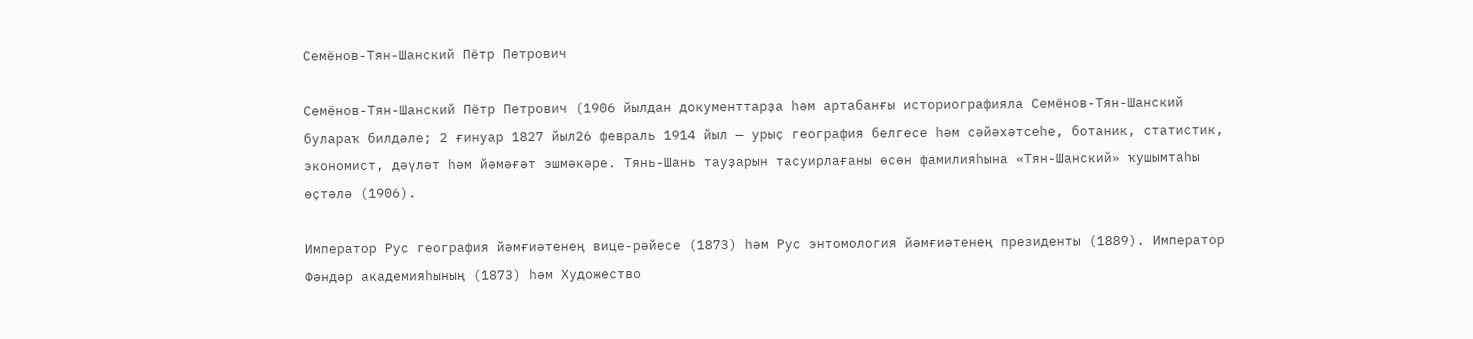Семёнов-Тян-Шанский Пётр Петрович

Семёнов-Тян-Шанский Пётр Петрович (1906 йылдан документтарҙа һәм артабанғы историографияла Семёнов-Тян-Шанский булараҡ билдәле; 2 ғинуар 1827 йыл26 февраль 1914 йыл — урыҫ география белгесе һәм сәйәхәтсеһе, ботаник, статистик, экономист, дәүләт һәм йәмәғәт эшмәкәре. Тянь-Шань тауҙарын тасуирлағаны өсөн фамилияһына «Тян-Шанский» ҡушымтаһы өҫтәлә (1906).

Император Рус география йәмғиәтенең вице-рәйесе (1873) һәм Рус энтомология йәмғиәтенең президенты (1889). Император Фәндәр академияһының (1873) һәм Художество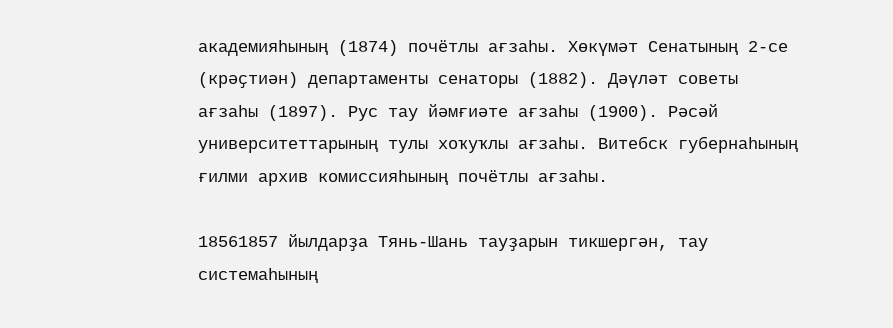академияһының (1874) почётлы ағзаһы. Хөкүмәт Сенатының 2-се (крәҫтиән) департаменты сенаторы (1882). Дәүләт советы ағзаһы (1897). Рус тау йәмғиәте ағзаһы (1900). Рәсәй университеттарының тулы хоҡуҡлы ағзаһы. Витебск губернаһының ғилми архив комиссияһының почётлы ағзаһы.

18561857 йылдарҙа Тянь-Шань тауҙарын тикшергән, тау системаһының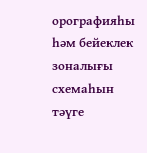орографияһы һәм бейеклек зоналығы схемаһын тәүге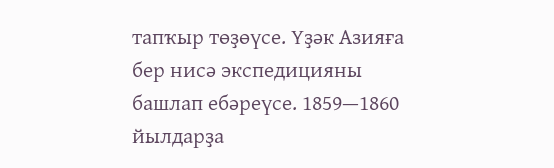тапҡыр төҙөүсе. Үҙәк Азияға бер нисә экспедицияны башлап ебәреүсе. 1859—1860 йылдарҙа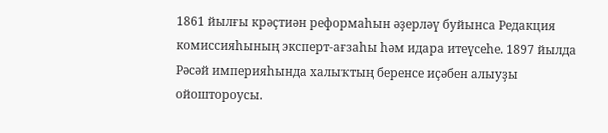1861 йылғы крәҫтиән реформаһын әҙерләү буйынса Редакция комиссияһының эксперт-ағзаһы һәм идара итеүсеһе. 1897 йылда Рәсәй империяһында халыҡтың беренсе иҫәбен алыуҙы ойоштороусы.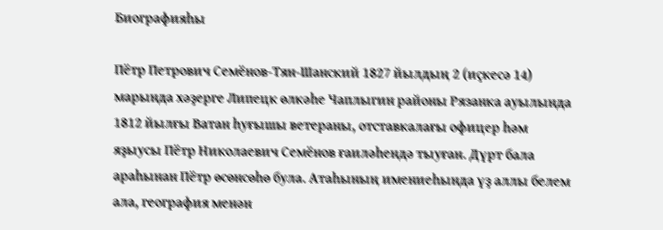Биографияһы

Пётр Петрович Семёнов-Тян-Шанский 1827 йылдың 2 (иҫкесә 14) марында хәҙерге Липецк өлкәһе Чаплыгин районы Рязанка ауылында 1812 йылғы Ватан һуғышы ветераны, отставкалағы офицер һәм яҙыусы Пётр Николаевич Семёнов ғаиләһендә тыуған. Дүрт бала араһынан Пётр өсөнсөһө була. Атаһының имениеһында үҙ аллы белем ала, география менән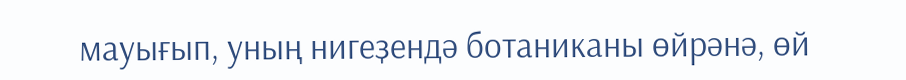мауығып, уның нигеҙендә ботаниканы өйрәнә, өй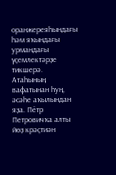оранжереяһындағы һәм яҡындағы урмандағы үҫемлектәрҙе тикшерә. Атаһының вафатынан һуң, әсәһе аҡылындан яҙа. Пётр Петровичҡа алты йөҙ крәҫтиән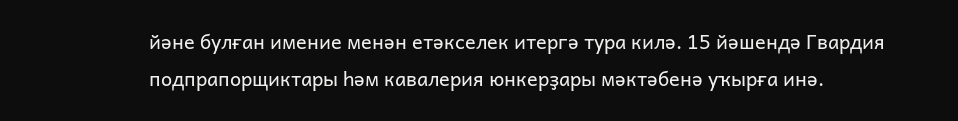йәне булған имение менән етәкселек итергә тура килә. 15 йәшендә Гвардия подпрапорщиктары һәм кавалерия юнкерҙары мәктәбенә уҡырға инә.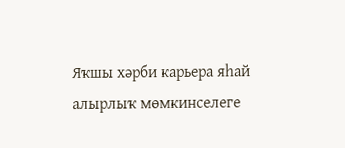Яҡшы хәрби карьера яһай алырлыҡ мөмкинселеге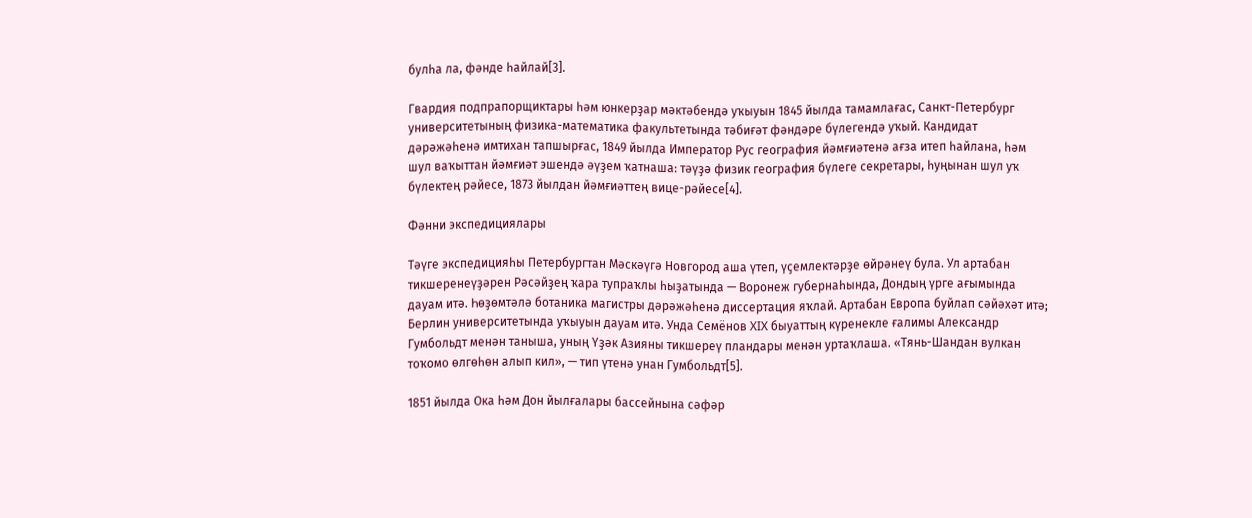булһа ла, фәнде һайлай[3].

Гвардия подпрапорщиктары һәм юнкерҙар мәктәбендә уҡыуын 1845 йылда тамамлағас, Санкт-Петербург университетының физика-математика факультетында тәбиғәт фәндәре бүлегендә уҡый. Кандидат дәрәжәһенә имтихан тапшырғас, 1849 йылда Император Рус география йәмғиәтенә ағза итеп һайлана, һәм шул ваҡыттан йәмғиәт эшендә әүҙем ҡатнаша: тәүҙә физик география бүлеге секретары, һуңынан шул уҡ бүлектең рәйесе, 1873 йылдан йәмғиәттең вице-рәйесе[4].

Фәнни экспедициялары

Тәүге экспедицияһы Петербургтан Мәскәүгә Новгород аша үтеп, үҫемлектәрҙе өйрәнеү була. Ул артабан тикшеренеүҙәрен Рәсәйҙең ҡара тупраҡлы һыҙатында — Воронеж губернаһында, Дондың үрге ағымында дауам итә. Һөҙөмтәлә ботаника магистры дәрәжәһенә диссертация яҡлай. Артабан Европа буйлап сәйәхәт итә; Берлин университетында уҡыуын дауам итә. Унда Семёнов XIX быуаттың күренекле ғалимы Александр Гумбольдт менән таныша, уның Үҙәк Азияны тикшереү пландары менән уртаҡлаша. «Тянь-Шандан вулкан тоҡомо өлгөһөн алып кил», — тип үтенә унан Гумбольдт[5].

1851 йылда Ока һәм Дон йылғалары бассейнына сәфәр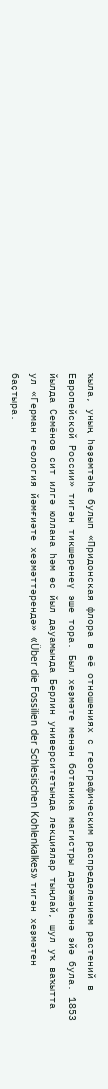ҡыла, уның һөҙөмтәһе булып «Придонская флора в её отношениях с географическим распределением растений в Европейской России» тигән тикшеренеү эше тора. Был хеҙмәте менән ботаника магистры дәрәжәһенә эйә була. 1853 йылда Семёнов сит илгә юллана һәм өс йыл дауамында Берлин университетында лекциялар тыңлай, шул уҡ ваҡытта ул «Герман геология йәмғиәте хеҙмәттәрендә» «Über die Fossilien der Schlesischen Kohlenkalkes» тигән хеҙмәтен баҫтыра.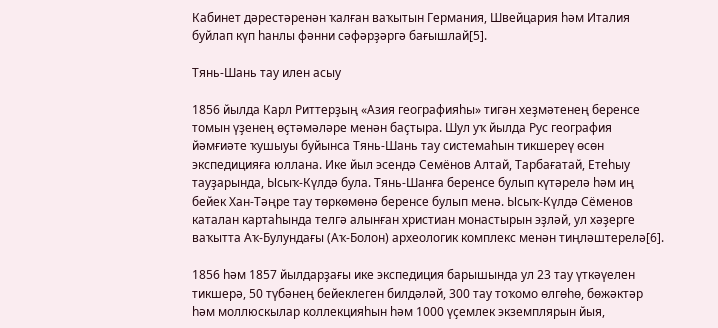Кабинет дәрестәренән ҡалған ваҡытын Германия, Швейцария һәм Италия буйлап күп һанлы фәнни сәфәрҙәргә бағышлай[5].

Тянь-Шань тау илен асыу

1856 йылда Карл Риттерҙың «Азия географияһы» тигән хеҙмәтенең беренсе томын үҙенең өҫтәмәләре менән баҫтыра. Шул уҡ йылда Рус география йәмғиәте ҡушыуы буйынса Тянь-Шань тау системаһын тикшереү өсөн экспедицияға юллана. Ике йыл эсендә Семёнов Алтай, Тарбағатай, Етеһыу тауҙарында, Ысыҡ-Күлдә була. Тянь-Шанға беренсе булып күтәрелә һәм иң бейек Хан-Тәңре тау төркөмөнә беренсе булып менә. Ысыҡ-Күлдә Сёменов каталан картаһында телгә алынған христиан монастырын эҙләй, ул хәҙерге ваҡытта Аҡ-Булундағы (Аҡ-Болон) археологик комплекс менән тиңләштерелә[6].

1856 һәм 1857 йылдарҙағы ике экспедиция барышында ул 23 тау үткәүелен тикшерә, 50 түбәнең бейеклеген билдәләй, 300 тау тоҡомо өлгөһө, бөжәктәр һәм моллюскылар коллекцияһын һәм 1000 үҫемлек экземплярын йыя,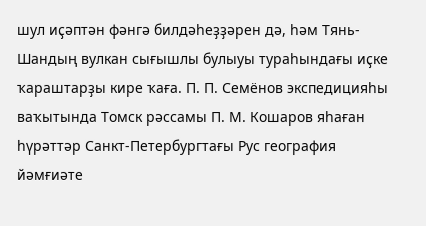шул иҫәптән фәнгә билдәһеҙҙәрен дә, һәм Тянь-Шандың вулкан сығышлы булыуы тураһындағы иҫке ҡараштарҙы кире ҡаға. П. П. Семёнов экспедицияһы ваҡытында Томск рәссамы П. М. Кошаров яһаған һүрәттәр Санкт-Петербургтағы Рус география йәмғиәте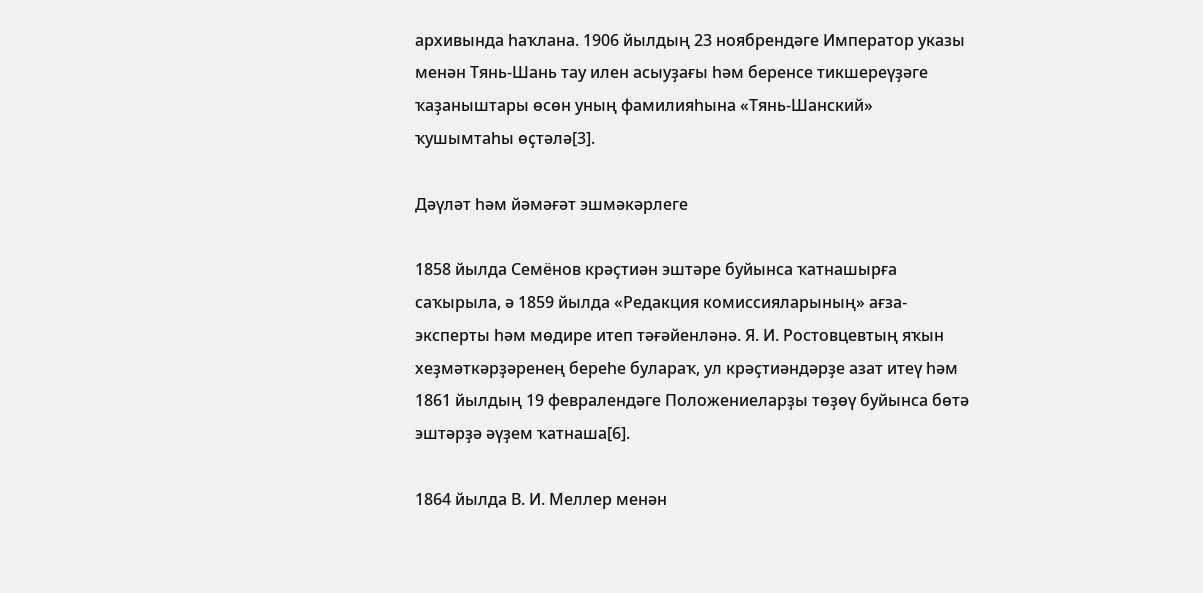архивында һаҡлана. 1906 йылдың 23 ноябрендәге Император указы менән Тянь-Шань тау илен асыуҙағы һәм беренсе тикшереүҙәге ҡаҙаныштары өсөн уның фамилияһына «Тянь-Шанский» ҡушымтаһы өҫтәлә[3].

Дәүләт һәм йәмәғәт эшмәкәрлеге

1858 йылда Семёнов крәҫтиән эштәре буйынса ҡатнашырға саҡырыла, ә 1859 йылда «Редакция комиссияларының» ағза-эксперты һәм мөдире итеп тәғәйенләнә. Я. И. Ростовцевтың яҡын хеҙмәткәрҙәренең береһе булараҡ, ул крәҫтиәндәрҙе азат итеү һәм 1861 йылдың 19 февралендәге Положениеларҙы төҙөү буйынса бөтә эштәрҙә әүҙем ҡатнаша[6].

1864 йылда В. И. Меллер менән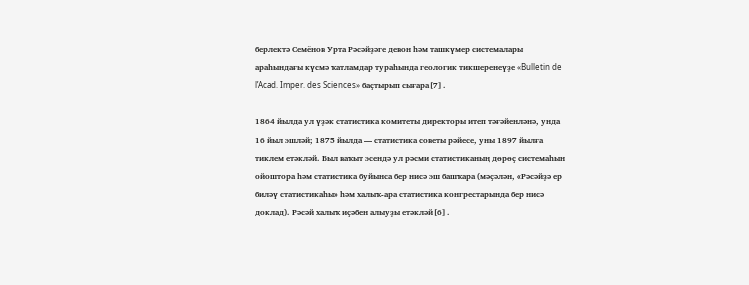берлектә Семёнов Урта Рәсәйҙәге девон һәм ташкүмер системалары араһындағы күсмә ҡатламдар тураһында геологик тикшеренеүҙе «Bulletin de l’Acad. Imper. des Sciences» баҫтырып сығара[7].

1864 йылда ул үҙәк статистика комитеты директоры итеп тәғәйенләнә, унда 16 йыл эшләй; 1875 йылда — статистика советы рәйесе, уны 1897 йылға тиклем етәкләй. Был ваҡыт эсендә ул рәсми статистиканың дөрөҫ системаһын ойоштора һәм статистика буйынса бер нисә эш башҡара (мәҫәлән, «Рәсәйҙә ер биләү статистикаһы» һәм халыҡ-ара статистика конгрестарында бер нисә доклад). Рәсәй халыҡ иҫәбен алыуҙы етәкләй[6].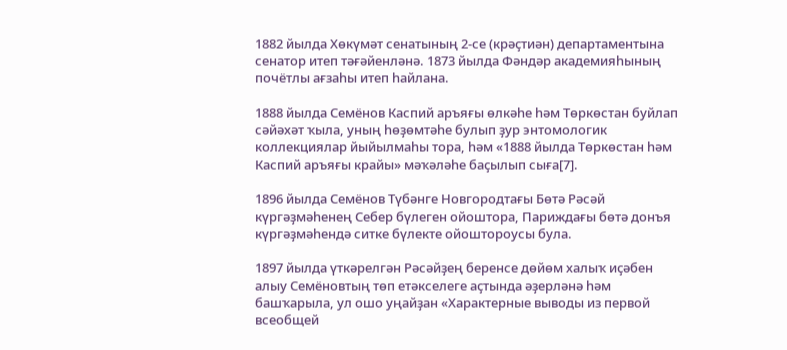1882 йылда Хөкүмәт сенатының 2-се (крәҫтиән) департаментына сенатор итеп тәғәйенләнә. 1873 йылда Фәндәр академияһының почётлы ағзаһы итеп һайлана.

1888 йылда Семёнов Каспий аръяғы өлкәһе һәм Төркөстан буйлап сәйәхәт ҡыла, уның һөҙөмтәһе булып ҙур энтомологик коллекциялар йыйылмаһы тора, һәм «1888 йылда Төркөстан һәм Каспий аръяғы крайы» мәҡәләһе баҫылып сыға[7].

1896 йылда Семёнов Түбәнге Новгородтағы Бөтә Рәсәй күргәҙмәһенең Себер бүлеген ойоштора, Париждағы бөтә донъя күргәҙмәһендә ситке бүлекте ойоштороусы була.

1897 йылда үткәрелгән Рәсәйҙең беренсе дөйөм халыҡ иҫәбен алыу Семёновтың төп етәкселеге аҫтында әҙерләнә һәм башҡарыла, ул ошо уңайҙан «Характерные выводы из первой всеобщей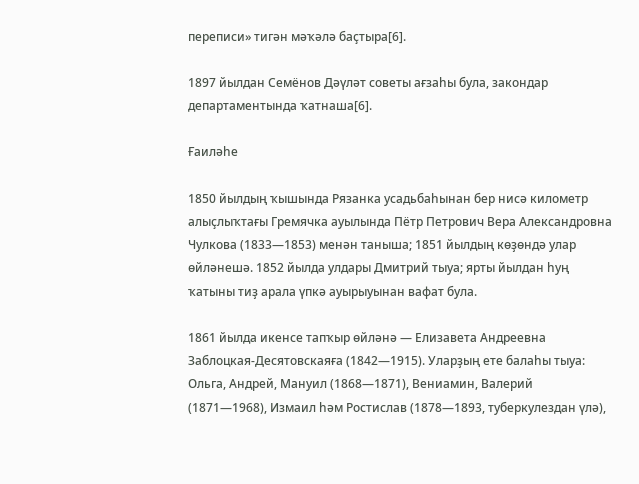переписи» тигән мәҡәлә баҫтыра[6].

1897 йылдан Семёнов Дәүләт советы ағзаһы була, закондар департаментында ҡатнаша[6].

Ғаиләһе

1850 йылдың ҡышында Рязанка усадьбаһынан бер нисә километр алыҫлыҡтағы Гремячка ауылында Пётр Петрович Вера Александровна Чулкова (1833—1853) менән таныша; 1851 йылдың көҙөндә улар өйләнешә. 1852 йылда улдары Дмитрий тыуа; ярты йылдан һуң ҡатыны тиҙ арала үпкә ауырыуынан вафат була.

1861 йылда икенсе тапҡыр өйләнә — Елизавета Андреевна Заблоцкая-Десятовскаяға (1842—1915). Уларҙың ете балаһы тыуа: Ольга, Андрей, Мануил (1868—1871), Вениамин, Валерий (1871—1968), Измаил һәм Ростислав (1878—1893, туберкулездан үлә),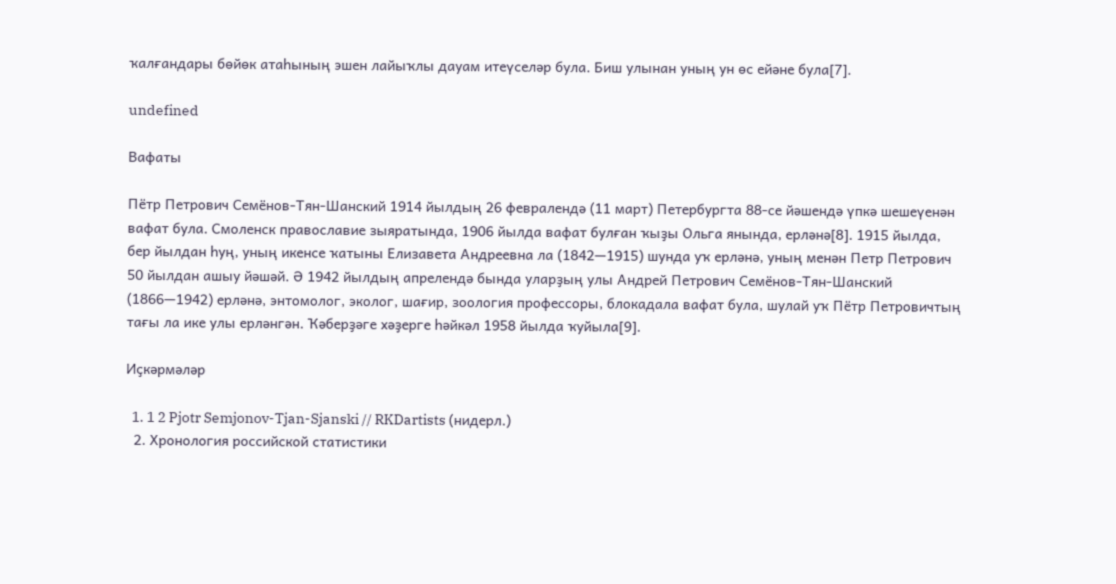ҡалғандары бөйөк атаһының эшен лайыҡлы дауам итеүселәр була. Биш улынан уның ун өс ейәне була[7].

undefined

Вафаты

Пётр Петрович Семёнов-Тян-Шанский 1914 йылдың 26 февралендә (11 март) Петербургта 88-се йәшендә үпкә шешеүенән вафат була. Смоленск православие зыяратында, 1906 йылда вафат булған ҡыҙы Ольга янында, ерләнә[8]. 1915 йылда, бер йылдан һуң, уның икенсе ҡатыны Елизавета Андреевна ла (1842—1915) шунда уҡ ерләнә, уның менән Петр Петрович 50 йылдан ашыу йәшәй. Ә 1942 йылдың апрелендә бында уларҙың улы Андрей Петрович Семёнов-Тян-Шанский (1866—1942) ерләнә, энтомолог, эколог, шағир, зоология профессоры, блокадала вафат була, шулай уҡ Пётр Петровичтың тағы ла ике улы ерләнгән. Ҡәберҙәге хәҙерге һәйкәл 1958 йылда ҡуйыла[9].

Иҫкәрмәләр

  1. 1 2 Pjotr Semjonov-Tjan-Sjanski // RKDartists (нидерл.)
  2. Хронология российской статистики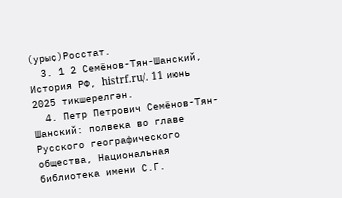(урыҫ)Росстат.
  3. 1 2 Семёнов-Тян-Шанский, История РФ, histrf.ru/. 11 июнь 2025 тикшерелгән.
  4. Петр Петрович Семёнов-Тян-Шанский: полвека во главе Русского географического общества, Национальная библиотека имени С.Г.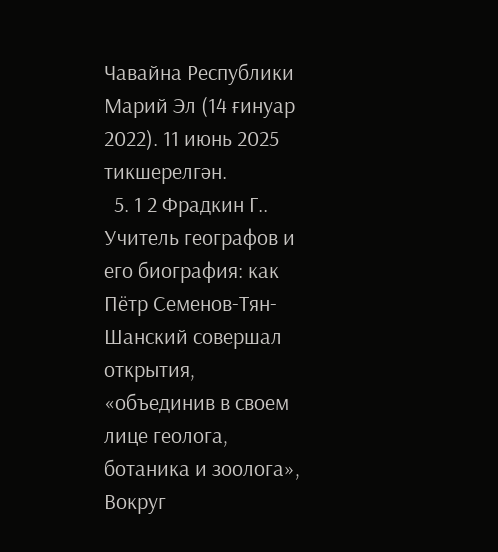Чавайна Республики Марий Эл (14 ғинуар 2022). 11 июнь 2025 тикшерелгән.
  5. 1 2 Фрадкин Г.. Учитель географов и его биография: как Пётр Семенов-Тян-Шанский совершал открытия, «объединив в своем лице геолога, ботаника и зоолога», Вокруг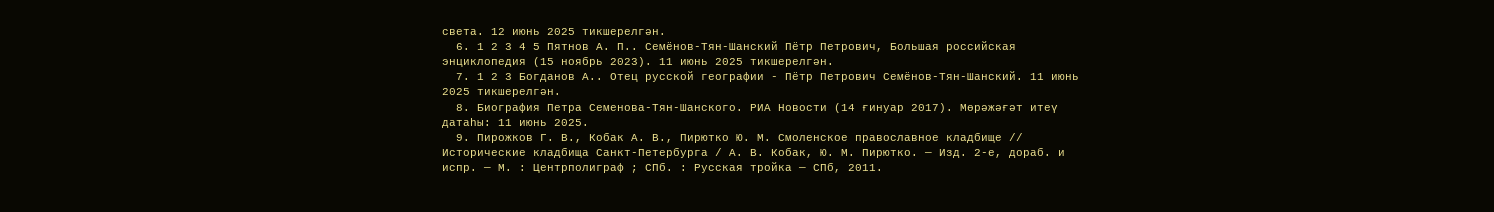света. 12 июнь 2025 тикшерелгән.
  6. 1 2 3 4 5 Пятнов А. П.. Семёнов-Тян-Шанский Пётр Петрович, Большая российская энциклопедия (15 ноябрь 2023). 11 июнь 2025 тикшерелгән.
  7. 1 2 3 Богданов А.. Отец русской географии - Пётр Петрович Семёнов-Тян-Шанский. 11 июнь 2025 тикшерелгән.
  8. Биография Петра Семенова-Тян-Шанского. РИА Новости (14 ғинуар 2017). Мөрәжәғәт итеү датаһы: 11 июнь 2025.
  9. Пирожков Г. В., Кобак А. В., Пирютко Ю. М. Смоленское православное кладбище // Исторические кладбища Санкт-Петербурга / А. В. Кобак, Ю. М. Пирютко. — Изд. 2-е, дораб. и испр. — М. : Центрполиграф ; СПб. : Русская тройка — СПб, 2011.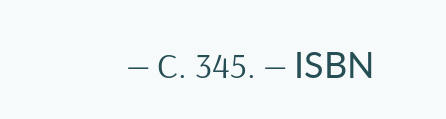— С. 345. — ISBN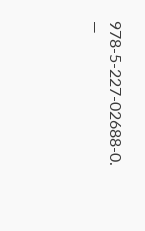978-5-227-02688-0. —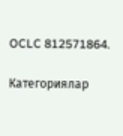OCLC 812571864.

Категориялар